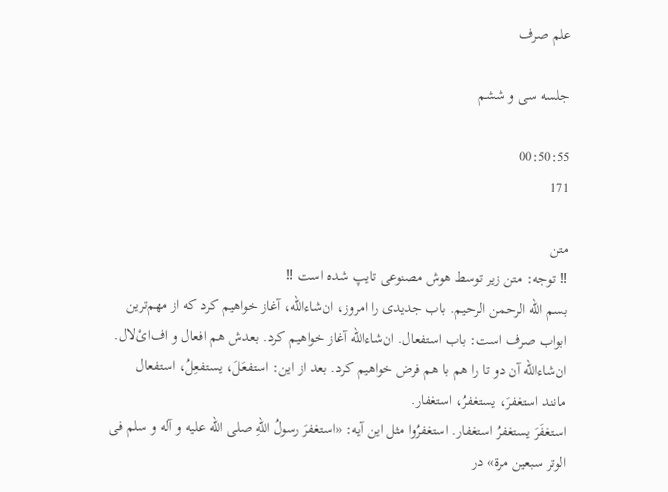علم صرف

جلسه سی و ششم

00:50:55
171

متن
‼ توجه: متن زیر توسط هوش مصنوعی تایپ شده است ‼
بسم الله الرحمن الرحیم. باب جدیدی را امروز، ان‌شاءالله، آغاز خواهیم کرد که از مهم‌ترین ابواب صرف است: باب استفعال. ان‌شاءالله آغاز خواهیم کرد. بعدش هم افعال و اف‌ایْ‌لال. ان‌شاءالله آن دو تا را هم با هم فرض خواهیم کرد. بعد از این: استفعَلَ، یستفعِلُ، استفعال مانند استغفرَ، یستغفرُ، استغفار.
استغفَرَ یستغفرُ استغفار. استغفرُوا مثل این آیه: «استغفرَ رسولُ اللهِ صلی الله علیه و آله و سلم فی الوتر سبعین مرة» در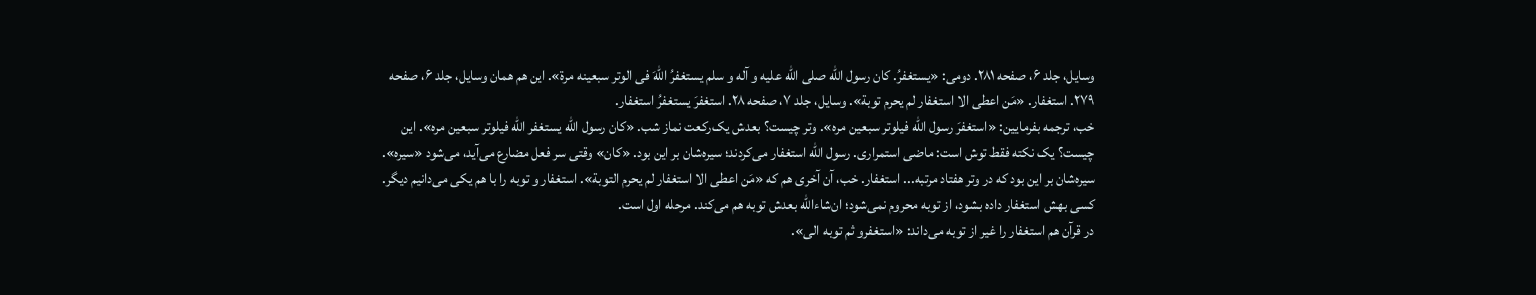وسایل، جلد ۶، صفحه ۲۸۱. دومی: «یستغفرُ. کان رسول الله صلی الله علیه و آله و سلم یستغفرُ اللهَ فی الوتر سبعینه مرة». این هم همان وسایل، جلد ۶، صفحه ۲۷۹. استغفار. «مَن اعطی الا استغفار لم یحرم توبة». وسایل، جلد ۷، صفحه ۲۸. استغفرَ یستغفرُ استغفار.
خب، ترجمه بفرمایین: «استغفرَ رسول الله فیلوتر سبعین مره». وتر چیست؟ بعدش یک‌رکعت نماز شب. «کان رسول الله یستغفر الله فیلوتر سبعین مره». این چیست؟ یک نکته فقط توش است: ماضی استمراری. رسول الله استغفار می‌کردند؛ سیره‌شان بر این بود. «کان» وقتی سر فعل مضارع می‌آید، می‌شود «سیره». سیره‌شان بر این بود که در وتر هفتاد مرتبه... استغفار. خب، آن آخری هم که «مَن اعطی الا استغفار لم یحرم التوبة». استغفار و توبه را با هم یکی می‌دانیم دیگر. کسی بهش استغفار داده بشود، از توبه محروم نمی‌شود؛ ان‌شاءالله بعدش توبه هم می‌کند. مرحله اول است.
در قرآن هم استغفار را غیر از توبه می‌داند: «استغفرو ثم توبه الی».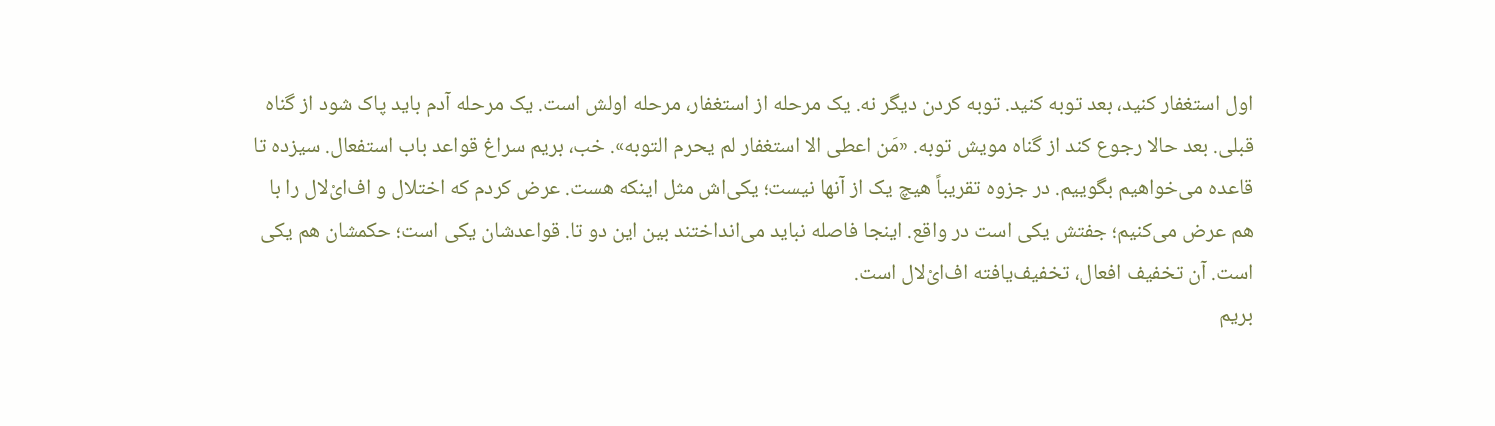اول استغفار کنید، بعد توبه کنید. توبه کردن دیگر نه. یک مرحله از استغفار، مرحله اولش است. یک مرحله آدم باید پاک شود از گناه قبلی. بعد حالا رجوع کند از گناه مویش توبه. «مَن اعطی الا استغفار لم یحرم التوبه». خب، بریم سراغ قواعد باب استفعال. سیزده تا قاعده می‌خواهیم بگوییم. در جزوه تقریباً هیچ یک از آنها نیست؛ یکی‌اش مثل اینکه هست. عرض کردم که اختلال و اف‌ایْ‌لال را با هم عرض می‌کنیم؛ جفتش یکی است در واقع. اینجا فاصله نباید می‌انداختند بین این دو تا. قواعدشان یکی است؛ حکمشان هم یکی است. آن تخفیف افعال، تخفیف‌یافته اف‌ایْ‌لال است.
بریم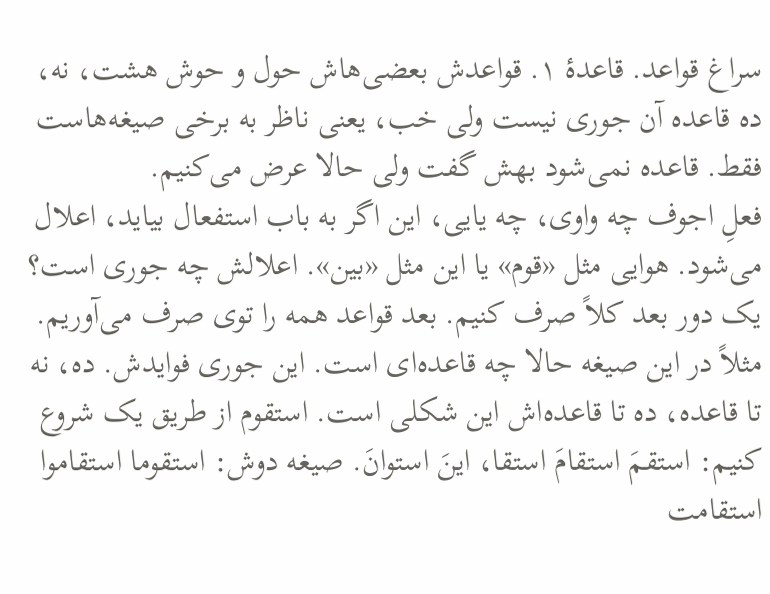سراغ قواعد. قاعدۀ ۱. قواعدش بعضی‌هاش حول و حوش هشت، نه، ده قاعده آن جوری نیست ولی خب، یعنی ناظر به برخی صیغه‌هاست فقط. قاعده نمی‌شود بهش گفت ولی حالا عرض می‌کنیم.
فعلِ اجوف چه واوی، چه یایی، این اگر به باب استفعال بیاید، اعلال می‌شود. هوایی مثل «قوم» یا این مثل «بین». اعلالش چه جوری است؟ یک دور بعد کلاً صرف کنیم. بعد قواعد همه را توی صرف می‌آوریم. مثلاً در این صیغه حالا چه قاعده‌ای است. این جوری فوایدش. ده، نه تا قاعده، ده تا قاعده‌اش این شکلی است. استقوم از طریق یک شروع کنیم: استقمَ استقامَ استقا، اینَ استوانَ. صیغه دوش: استقوما استقاموا استقامت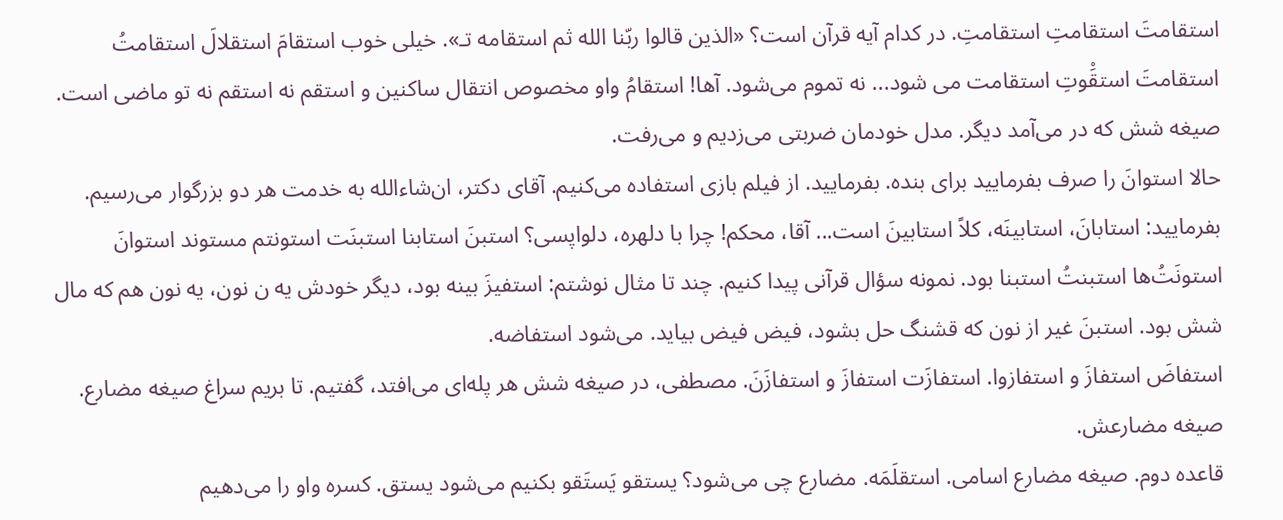استقامتَ استقامتِ استقامتِ. در کدام آیه قرآن است؟ «الذین قالوا ربّنا الله ثم استقامه تـ». خیلی خوب استقامَ استقلالَ استقامتُ استقامتَ استقَْوتِ استقامت می‌ شود... نه تموم می‌شود. آها! استقامُ واو مخصوص انتقال ساکنین و استقم نه استقم نه تو ماضی است. صیغه شش که در می‌آمد دیگر. مدل خودمان ضربتی می‌زدیم و می‌رفت.
حالا استوانَ را صرف بفرمایید برای بنده. بفرمایید. از فیلم بازی استفاده می‌کنیم. آقای دکتر، ان‌شاءالله به خدمت هر دو بزرگوار می‌رسیم. بفرمایید: استابانَ، استابینَه، کلاً استابینَ است... آقا، محکم! چرا با دلهره، دلواپسی؟ استبنَ استابنا استبنَت استونتم مستوند استوانَ استونَتُ‌ها استبنتُ استبنا بود. نمونه سؤال قرآنی پیدا کنیم. چند تا مثال نوشتم: استفیزَ بینه بود، دیگر خودش یه ن نون، یه نون هم که مال شش بود. استبنَ غیر از نون که قشنگ حل بشود، فیض فیض بیاید. می‌شود استفاضه.
استفاضَ استفازَ و استفازوا. استفازَت استفازَ و استفازَ‌نَ. مصطفی، در صیغه شش هر پله‌ای می‌افتد، گفتیم. تا بریم سراغ صیغه مضارع. صیغه مضارعش.
قاعده دوم. صیغه مضارع اسامی. استقلَمَه. مضارع چی می‌شود؟ یستقو یَستَقو بکنیم می‌شود یستق. کسره واو را می‌دهیم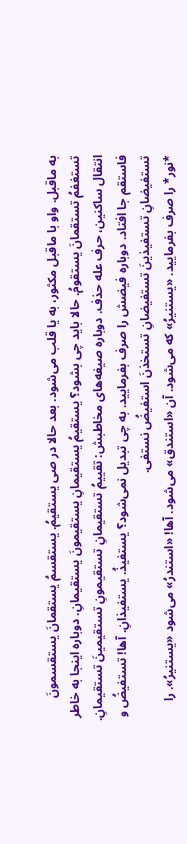به ماقبل. واو با ماقبل مکثور، به یا قلب می‌شود. بعد حالا در صی یستقیمُ. یستقسمُ یستقمانَ یستقسمونَ تستغفمُ تستقمانَ یستقومُ. حالا باید چی بشود؟ یستقیمُ یستقیمانِ یستقیمونَ یستقیمانِ. دوباره اینجا به خاطر انتقال ساکنین، حرف عله حذف. دوباره صیغه‌های مخاطبش: تقییمُ تستقیمانِ تستقیمونِ تستقیمینَ تستقیمانِ. فاستقم جا افتاد. دوباره فیضش را صرف بفرمایید. به چی تبدیل نمی‌شود؟ یستفیذُ. یستفیذانِ. آها! تستفیضُ و تستفیضانِ تستفیذینَ تستفیضانِ تستخذنَ استفیضُ نستفی.
*نور* را صرف بفرمایید. «یستنیرُ» که می‌شود. آن «استندق» می‌شود. آها! «استندرُ» می‌شود «یستنیرُ». را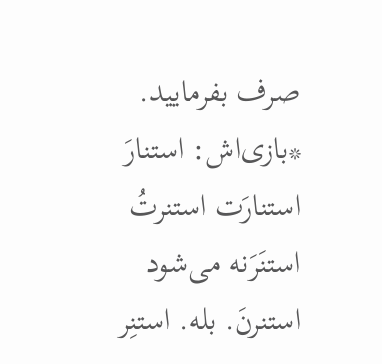صرف بفرمایید. *بازی‌اش: استنارَ استنارَت استنرتُ استنَرَنه می‌شود استنرنَ. بله. استنِر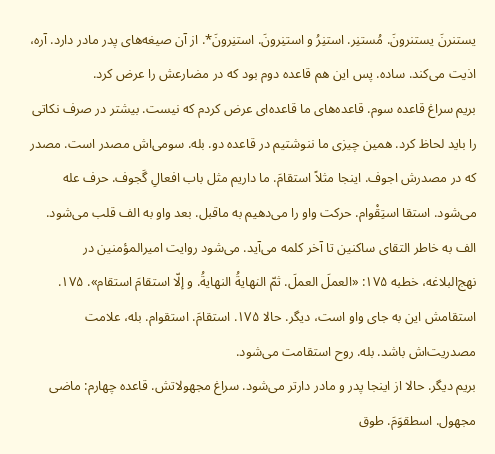یستنرنَ یستنرونَ. مُستنِر. استنِرُ و استنِرونَ. استنِرونَ*. از آن صیغه‌های پدر مادر دارد. آره، اذیت می‌کند. ساده. پس این هم قاعده دوم بود که در مضارعش را عرض کرد.
بریم سراغ قاعده سوم. قاعده‌های ما قاعده‌ای عرض کردم که نیست. بیشتر در صرف نکاتی را باید لحاظ کرد. همین چیزی ما ننوشتیم در قاعده دو. بله. سومی‌اش مصدر است. مصدر که در مصدرش اجوف. اینجا مثلاً استقامَ. ما داریم مثل باب افعالِ گَجوف. حرف عله می‌شود. استقا استِقْوام. حرکت واو را می‌دهیم به ماقبل. بعد واو به الف قلب می‌شود. الف به خاطر التقای ساکنین تا آخر کلمه می‌آید. می‌شود روایت امیرالمؤمنین در نهج‌البلاغه، خطبه ۱۷۵: «العملَ العملَ. ثمّ النهایةُ النهایةُ. و إلّا استقامَ استقام». ۱۷۵. استقامش این به جای واو است، دیگر. حالا ۱۷۵. استقامَ. استقوام. بله، علامت مصدریت‌اش باشد. بله. روح استقامت می‌شود.
بریم دیگر. حالا از اینجا پدر و مادر دارتر می‌شود. سراغ مجهولاتش. قاعده چهارم: ماضی مجهول. اسطقوَمَ. طوق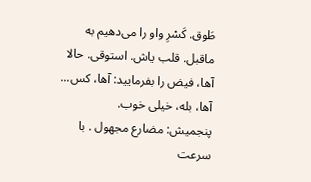طَوق. کَسْرِ واو را می‌دهیم به ماقبل. قلب یاش. استوقی. حالا آها، فیض را بفرمایید: آها، کس... آها، بله، خیلی خوب.
پنجمیش: مضارع مجهول . با سرعت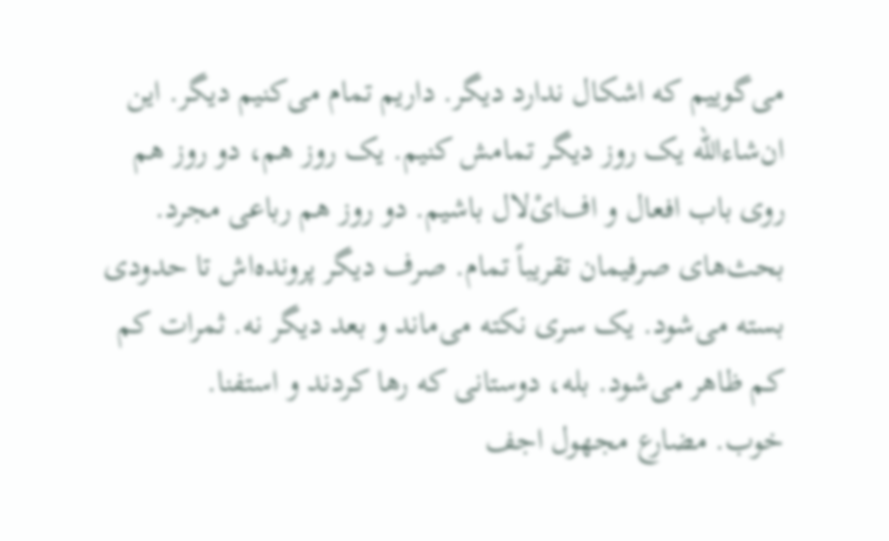می‌گوییم که اشکال ندارد دیگر. داریم تمام می‌کنیم دیگر. این ان‌شاءالله یک روز دیگر تمامش کنیم. یک روز هم، دو روز هم روی باب افعال و اف‌ایْ‌لال باشیم. دو روز هم رباعی مجرد. بحث‌های صرفیمان تقریباً تمام. صرف دیگر پرونده‌اش تا حدودی بسته می‌شود. یک سری نکته می‌ماند و بعد دیگر نه. ثمرات کم کم ظاهر می‌شود. بله، دوستانی که رها کردند و استفنا.
خوب. مضارع مجهول اجف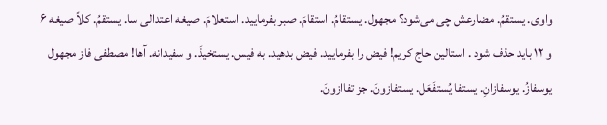واوی. یستقمُ. مضارعش چی می‌شود؟ مجهول. یستقامُ. استقامَ. صبر بفرمایید. استعلامَ. صیغه اعتدالی سا. یستقمُ. کلاً صیغه ۶ و ۱۲ باید حذف شود . استالین حاج کریم! فیض را بفرمایید. فیض بدهید. به فیس. یستخیذَ. و سفیدانه. آها! مصطفی فاز مجهول یوسفازُ. یوسفازانِ. یستفا یُستفَعَل. یستفازونَ. جز تفاازونَ.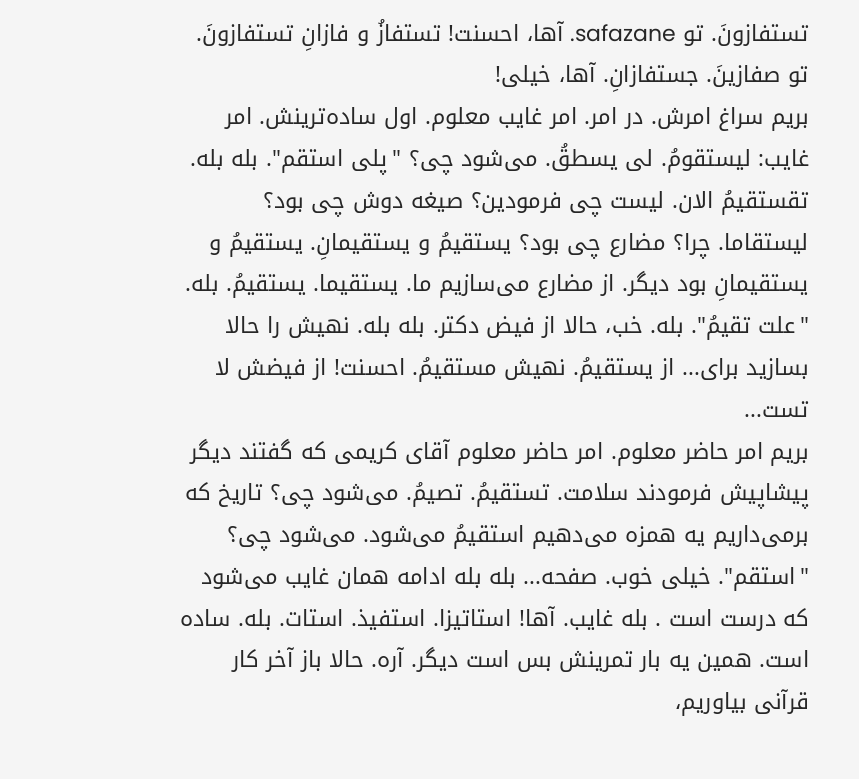تستفازونَ. تو safazane. آها، احسنت! تستفازُ و فازانِ تستفازونَ. تو صفازینَ. جستفازانِ. آها، خیلی!
بریم سراغ امرش. در امر. امر غایب معلوم. اول ساده‌ترینش. امر غایب: لیستقومُ. لی یسطقُ. می‌شود چی؟ "پلی استقم". بله بله. تقستقیمُ الان. لیست چی فرمودین؟ صیغه دوش چی بود؟ لیستقاما. چرا؟ مضارع چی بود؟ یستقیمُ و یستقیمانِ. یستقیمُ و یستقیمانِ بود دیگر. از مضارع می‌سازیم ما. یستقیما. یستقیمُ. بله. "علت تقیمُ". بله. خب، حالا از فیض دکتر. بله بله. نهیش را حالا بسازید برای... از یستقیمُ. نهیش مستقیمُ. احسنت! از فیضش لا تست...
بریم امر حاضر معلوم. امر حاضر معلوم آقای کریمی که گفتند دیگر پیشاپیش فرمودند سلامت. تستقیمُ. تصیمُ. می‌شود چی؟ تاریخ که برمی‌داریم یه همزه می‌دهیم استقیمُ می‌شود. می‌شود چی؟ "استقم". خیلی خوب. صفحه... بله بله ادامه همان غایب می‌شود که درست است . بله غایب. آها! استاتیزا. استفیذ. استات. بله. ساده است. همین یه بار تمرینش بس است دیگر. آره. حالا باز آخر کار قرآنی بیاوریم،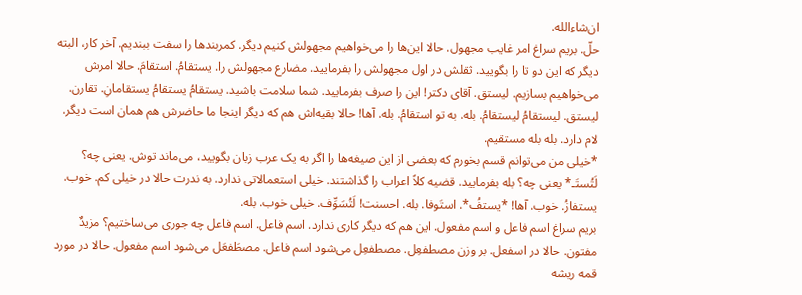ان‌شاءالله.
حلّ. بریم سراغ امر غایب مجهول. حالا این‌ها را می‌خواهیم مجهولش کنیم دیگر. کمربندها را سفت ببندیم. آخر کار، البته دیگر که این دو تا را بگویید. ثقلش در اول مجهولش را بفرمایید. مضارع مجهولش را. یستقامُ. استقامَ. حالا امرش می‌خواهیم بسازیم. لیستق. آقای دکتر! این را صرف بفرمایید. شما سلامت باشید. یستقامُ یستقامُ یستقامانِ. تقارن. لیستق. لیستقامُ لیستقامُ. بله. به تو استقامُ. بله. آها! حالا بقیه‌اش هم که دیگر اینجا ما حاضرش هم همان است دیگر. لام دارد. بله بله مستقیم.
*خیلی من می‌توانم قسم بخورم که بعضی از این صیغه‌ها را اگر به یک عرب زبان بگویید، می‌ماند توش. یعنی چه؟ لَتُستَـ* یعنی چه؟ بله بفرمایید. قضیه کلاً اعراب را گذاشتند. خیلی استعمالاتی ندارد. به ندرت حالا در خیلی کم. خوب. یستفازُ. خوب. آها! *یستفُ*. استَوفا. بله. احسنت! لَتُسَوِّف. خیلی خوب. بله.
بریم سراغ اسم فاعل و اسم مفعول. این هم که دیگر کاری ندارد. اسم فاعل. اسم فاعل چه جوری می‌ساختیم؟ مزیدٌ مفتون. حالا در اسفعل. بر وزن مصطفعِل. مصطفعِل می‌شود اسم فاعل. مصطَفعَل می‌شود اسم مفعول. حالا در مورد قمه ریشه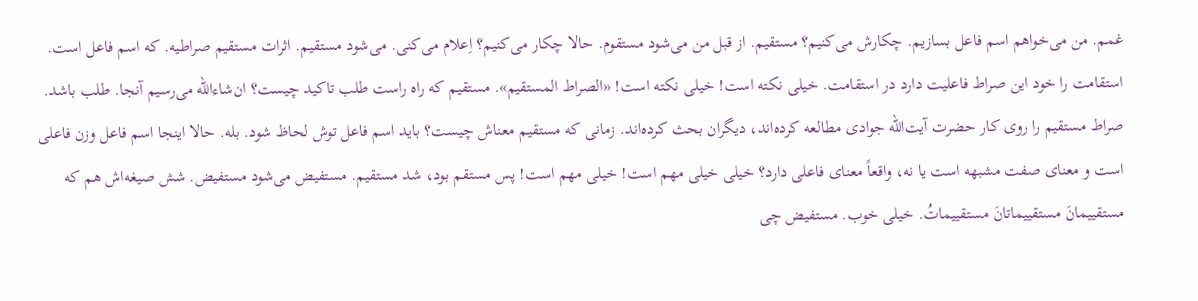غمم. من می‌خواهم اسم فاعل بسازیم. چکارش می‌کنیم؟ مستقیم. از قبل من می‌شود مستقوم. حالا چکار می‌کنیم؟ اِعلام می‌کنی. می‌شود مستقیم. اثرات مستقیم صراطیه. که اسم فاعل است. استقامت را خود این صراط فاعلیت دارد در استقامت. خیلی نکته است! خیلی نکته است! «الصراط المستقیم». مستقیم که راه راست طلب تاکید چیست؟ ان‌شاءالله می‌رسیم آنجا. طلب باشد.
صراط مستقیم را روی کار حضرت آیت‌الله جوادی مطالعه کرده‌اند، دیگران بحث کرده‌اند. زمانی که مستقیم معناش چیست؟ باید اسم فاعل توش لحاظ شود. بله. حالا اینجا اسم فاعل وزن فاعلی است و معنای صفت مشبهه است یا نه، واقعاً معنای فاعلی دارد؟ خیلی خیلی مهم است! خیلی مهم است! پس مستقم بود، شد مستقیم. مستفیض می‌شود مستفیض. شش صیغه‌اش هم که مستقییمانَ مستقییماتانَ مستقییماتُ. خیلی خوب. مستفیض چی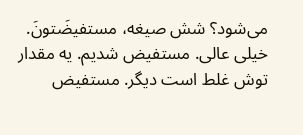می‌شود؟ شش صیغه، مستفیضَتونَ. خیلی عالی. مستفیض شدیم. یه مقدار توش غلط است دیگر. مستفیض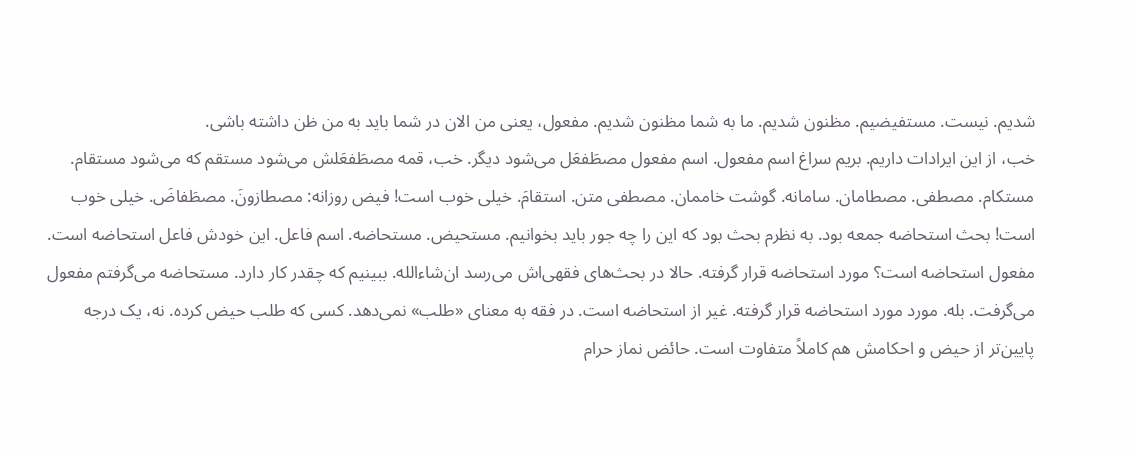شدیم. نیست. مستفیضیم. مظنون شدیم. ما به شما مظنون شدیم. مفعول، یعنی من الان در شما باید به من ظن داشته باشی.
خب، از این ایرادات داریم. بریم سراغ اسم مفعول. اسم مفعول مصطَفعَل می‌شود دیگر. خب، قمه مصطَفعَلش می‌شود مستقم که می‌شود مستقام. مستکام. مصطفی. مصطامان. سامانه. گوشت خاممان. مصطفی متن. استقامَ. خیلی خوب است! فیض روزانه: مصطازونَ. مصطَفاضَ. خیلی خوب است! بحث استحاضه جمعه بود. به نظرم بحث بود که این را چه جور باید بخوانیم. مستحیض. مستحاضه. اسم فاعل. این خودش فاعل استحاضه است. مفعول استحاضه است؟ مورد استحاضه قرار گرفته. حالا در بحث‌های فقهی‌اش می‌رسد ان‌شاءالله. ببینیم که چقدر کار دارد. مستحاضه می‌گرفتم مفعول می‌گرفت. بله. مورد مورد استحاضه قرار گرفته. غیر از استحاضه است. در فقه به معنای «طلب» نمی‌دهد. کسی که طلب حیض کرده. نه، یک درجه پایین‌تر از حیض و احکامش هم کاملاً متفاوت است. حائض نماز حرام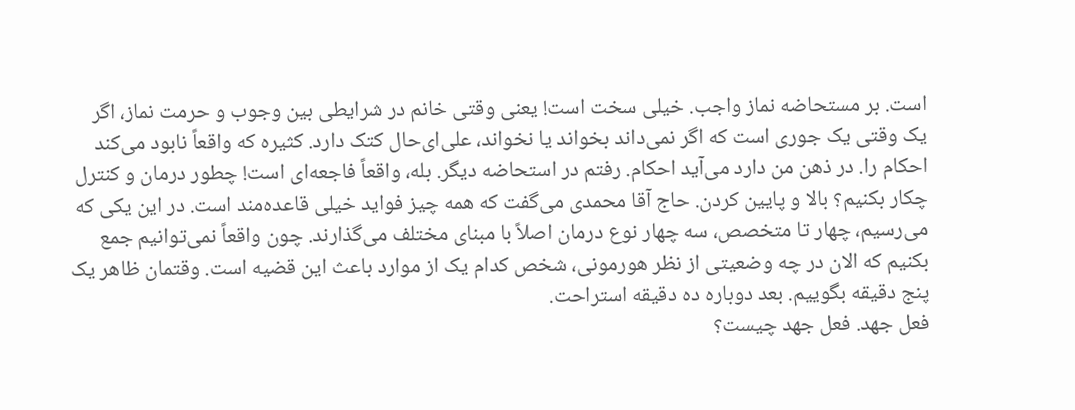است. بر مستحاضه نماز واجب. خیلی سخت است! یعنی وقتی خانم در شرایطی بین وجوب و حرمت نماز، اگر یک وقتی یک جوری است که اگر نمی‌داند بخواند یا نخواند، علی‌ای‌حال کتک دارد. کثیره که واقعاً نابود می‌کند احکام را. در ذهن من دارد می‌آید احکام. رفتم در استحاضه دیگر. بله، واقعاً فاجعه‌ای است! چطور درمان و کنترل چکار بکنیم؟ بالا و پایین کردن. حاج آقا محمدی می‌گفت که همه چیز فواید خیلی قاعده‌مند است. در این یکی که می‌رسیم، چهار تا متخصص، سه چهار نوع درمان اصلاً با مبنای مختلف می‌گذارند. چون واقعاً نمی‌توانیم جمع بکنیم که الان در چه وضعیتی از نظر هورمونی، شخص کدام یک از موارد باعث این قضیه است. وقتمان ظاهر یک پنج دقیقه بگوییم. بعد دوباره ده دقیقه استراحت.
فعل جهد. فعل جهد چیست؟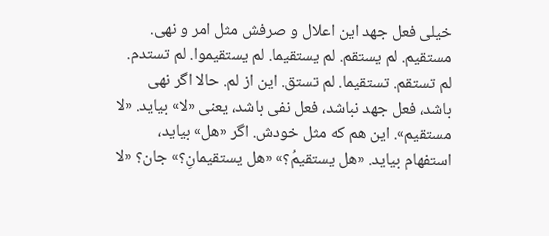خیلی فعل جهد این اعلال و صرفش مثل امر و نهی. مستقیم. لم یستقم. لم یستقیما. لم یستقیموا. لم تستدم. لم تستقم. تستقیما. لم تستق. این از لم. حالا اگر نهی باشد، فعل جهد نباشد، فعل نفی باشد، یعنی «لا» بیاید. «لا مستقیم». این هم که مثل خودش. اگر «هل» بیاید، استفهام بیاید. «هل یستقیمُ؟» «هل یستقیمانِ؟» جان؟ «لا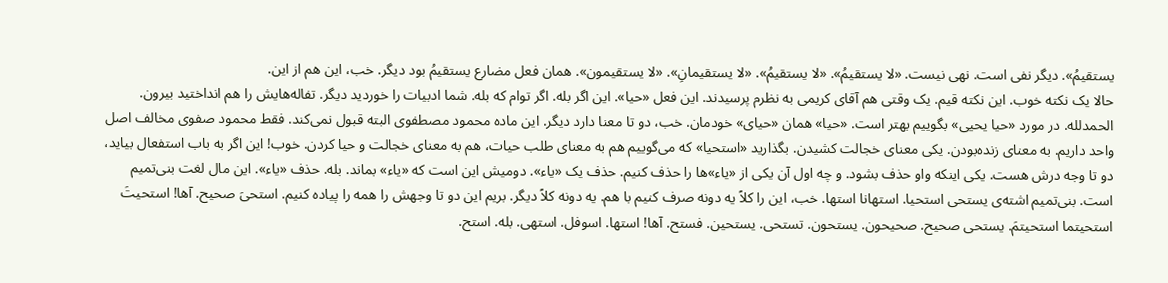یستقیمُ». دیگر نفی است. نهی نیست. «لا یستقیمُ». «لا یستقیمُ». «لا یستقیمانِ». «لا یستقیمون». همان فعل مضارع یستقیمُ بود دیگر. خب، این هم از این.
حالا یک نکته خوب. این نکته قیم. یک وقتی هم آقای کریمی به نظرم پرسیدند. این فعل «حیا». این اگر بله. اگر توام که بله. شما ادبیات را خوردید دیگر. تفاله‌هایش را هم انداختید بیرون. الحمدلله. در مورد «حیا یحیی» بگوییم بهتر است. «حیا» همان «حیای» خودمان. خب، دو تا معنا دارد دیگر. این ماده محمود مصطفوی البته قبول نمی‌کند. فقط محمود صفوی مخالف اصل واحد داریم. به معنای زنده‌بودن. یکی معنای خجالت کشیدن. بگذارید «استحیا» که می‌گوییم هم به معنای طلب حیات، هم به معنای خجالت و حیا کردن. خوب! این اگر به باب استفعال بیاید، دو تا وجه درش هست. یکی اینکه واو حذف بشود. و چه اول آن یکی از «یاء»ها را حذف کنیم. حذف یک «یاء». دومیش این است که «یاء» بماند. بله. حذف «یاء». این مال لغت بنی‌تمیم است. بنی‌تمیم اشته‌ی یستحی استحیا. استهانا استها. خب، این را کلاً یه دونه صرف کنیم با هم. یه دونه کلاً دیگر. بریم این دو تا وجهش را همه را پیاده کنیم. استحیَ صحیح. آها! استحیتَ استحیتما استحیتمَ. یستحی صحیح. صحیحون. یستحون. تستحی. یستحین. فستح. آها! استها. اسوفل. استهی. بله. استح.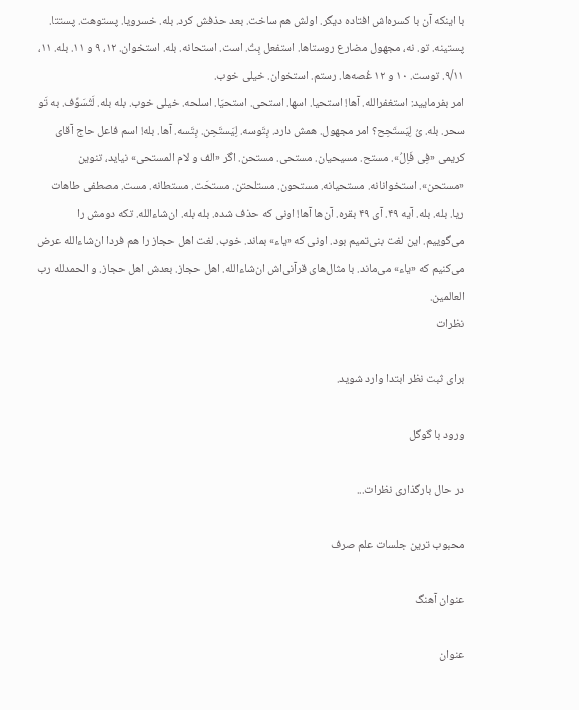با اینکه آن با کسره‌اش افتاده دیگر. اولش هم ساخت. بعد حذفش کرد. بله. خسرویا. پستوهت. پستتا. پستینه. تو. نه، مجهول مضارع روستاها. استفعل بِتُ. است. استحانه. بله. استخوان. ۱۲، ۹ و ۱۱. بله. ۱۱، ۹/۱۱. توست. ۱۰ و ۱۲ غُصه‌ها. رستم. استخوان. خیلی خوب.
امر بفرمایید: استغفرالله. آها! استحيا. اسها. استحی. استحیَا. اسلحه. خیلی خوب. بله بله. لَتُسَوِّف. به تَو سحر. بله. یُ لِیَستَحِح؟ امر مجهول. همش دارد. بِتَوسه. لِیَستَحِن. بِتَسه. آها. بله! اسم فاعل حاج آقای کریمی «فِی فَاِلُ». مستح. مسیحیان. مستحی. مستحن. اگر «الف و لام المستحی» نیاید، تنوین «مستحن». استخوانانه. مستحیانه‌. مستحون. مستلحتن. مستحَت. مستطانه. مست. مصطفی طاهات ریا. بله. بله. آیه ۴۹. آی ۴۹ بقره. آن‌ها آها! اونی که حذف شده. بله بله. ان‌شاءالله. تکه دومش را می‌گوییم. این لغت بنی‌تمیم بود. اونی که «یاء» بماند. خوب. لغت اهل حجاز را هم فردا ان‌شاءالله عرض می‌کنیم که «یاء» می‌ماند. با مثال‌های قرآنی‌اش ان‌شاءالله. اهل حجاز. بعدش اهل حجاز. و الحمدلله رب العالمین.
نظرات

برای ثبت نظر ابتدا وارد شوید.

ورود با گوگل

در حال بارگذاری نظرات...

محبوب ترین جلسات علم صرف

عنوان آهنگ

عنوان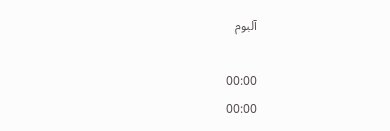آلبوم

00:00
00:00